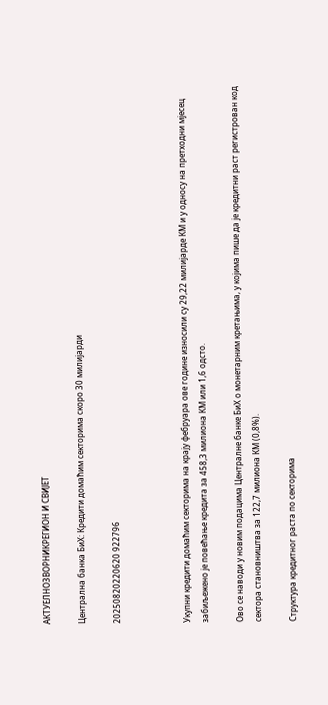АКТУЕЛНОЗВОРНИКРЕГИОН И СВИЈЕТ

Централна банкa БиХ: Кредити домаћим секторима скоро 30 милијарди

20250820220620 922796



Укупни кредити домаћим секторима на крају фебруара ове године износили су 29,22 милијарде КМ и у односу на претходни мјесец забиљежено је повећање кредита за 458,3 милиона КМ или 1,6 одсто.

Ово се наводи у новим подацима Централне банке БиХ о монетарним кретањима, у којима пише да је кредитни раст регистрован код сектора становништва за 122,7 милиона КМ (0,8%).

Структура кредитног раста по секторима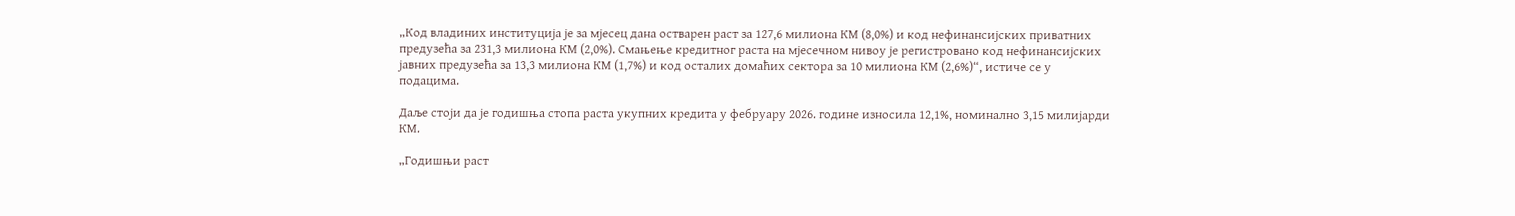„Код владиних институција је за мјесец дана остварен раст за 127,6 милиона КМ (8,0%) и код нефинансијских приватних предузећа за 231,3 милиона КМ (2,0%). Смањење кредитног раста на мјесечном нивоу је регистровано код нефинансијских јавних предузећа за 13,3 милиона КМ (1,7%) и код осталих домаћих сектора за 10 милиона КМ (2,6%)“, истиче се у подацима.

Даље стоји да је годишња стопа раста укупних кредита у фебруару 2026. године износила 12,1%, номинално 3,15 милијарди КМ.

„Годишњи раст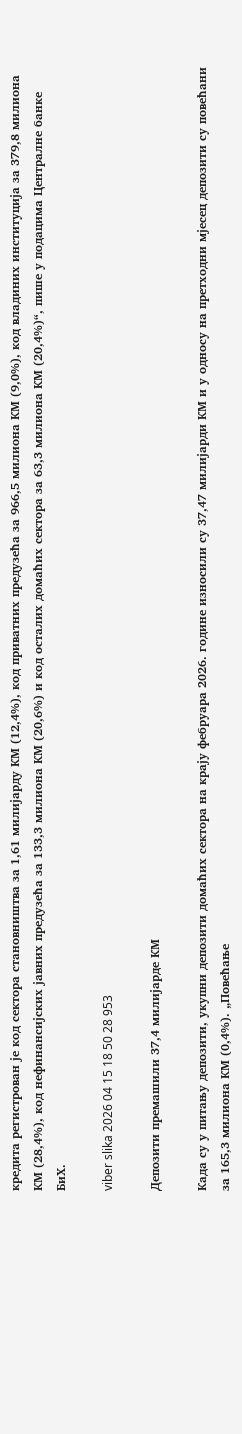кредита регистрован је код сектора становништва за 1,61 милијарду КМ (12,4%), код приватних предузећа за 966,5 милиона КМ (9,0%), код владиних институција за 379,8 милиона КМ (28,4%), код нефинансијских јавних предузећа за 133,3 милиона КМ (20,6%) и код осталих домаћих сектора за 63,3 милиона КМ (20,4%)“, пише у подацима Централне банке БиХ.

viber slika 2026 04 15 18 50 28 953

Депозити премашили 37,4 милијарде КМ

Када су у питању депозити, укупни депозити домаћих сектора на крају фебруара 2026. године износили су 37,47 милијарди КМ и у односу на претходни мјесец депозити су повећани за 165,3 милиона КМ (0,4%). „Повећање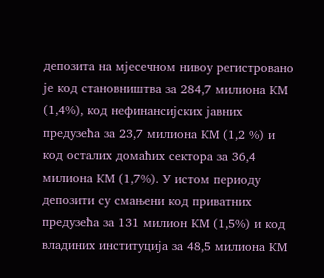депозита на мјесечном нивоу регистровано је код становништва за 284,7 милиона КМ (1,4%), код нефинансијских јавних предузећа за 23,7 милиона КМ (1,2 %) и код осталих домаћих сектора за 36,4 милиона КМ (1,7%). У истом периоду депозити су смањени код приватних предузећа за 131 милион КМ (1,5%) и код владиних институција за 48,5 милиона КМ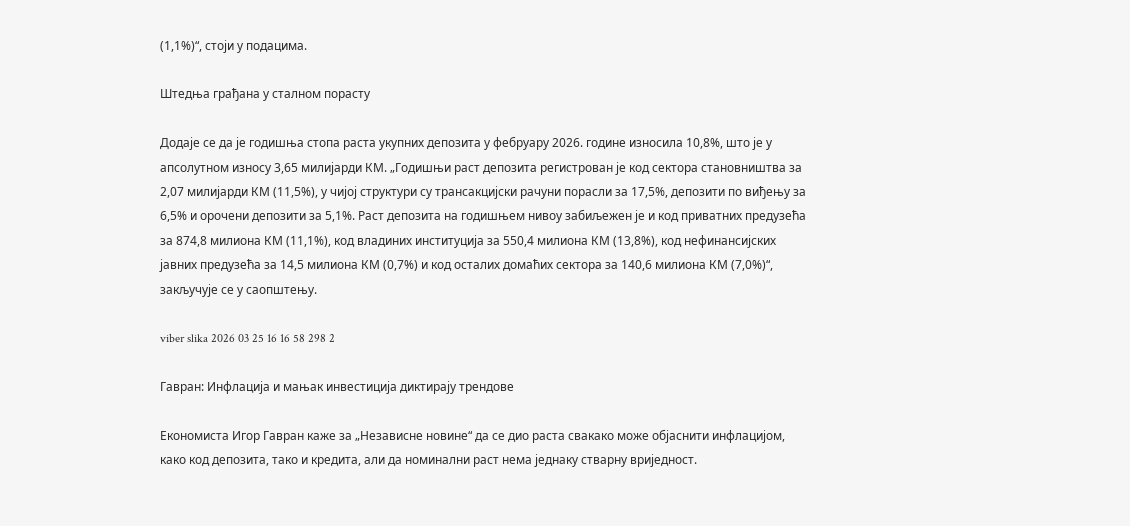(1,1%)“, стоји у подацима.

Штедња грађана у сталном порасту

Додаје се да је годишња стопа раста укупних депозита у фебруару 2026. године износила 10,8%, што је у апсолутном износу 3,65 милијарди КМ. „Годишњи раст депозита регистрован је код сектора становништва за 2,07 милијарди КМ (11,5%), у чијој структури су трансакцијски рачуни порасли за 17,5%, депозити по виђењу за 6,5% и орочени депозити за 5,1%. Раст депозита на годишњем нивоу забиљежен је и код приватних предузећа за 874,8 милиона КМ (11,1%), код владиних институција за 550,4 милиона КМ (13,8%), код нефинансијских јавних предузећа за 14,5 милиона КМ (0,7%) и код осталих домаћих сектора за 140,6 милиона КМ (7,0%)“, закључује се у саопштењу.

viber slika 2026 03 25 16 16 58 298 2

Гавран: Инфлација и мањак инвестиција диктирају трендове

Економиста Игор Гавран каже за „Независне новине“ да се дио раста свакако може објаснити инфлацијом, како код депозита, тако и кредита, али да номинални раст нема једнаку стварну вриједност.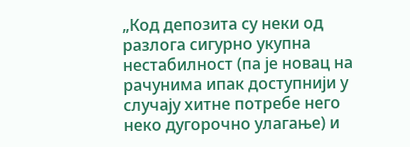„Код депозита су неки од разлога сигурно укупна нестабилност (па је новац на рачунима ипак доступнији у случају хитне потребе него неко дугорочно улагање) и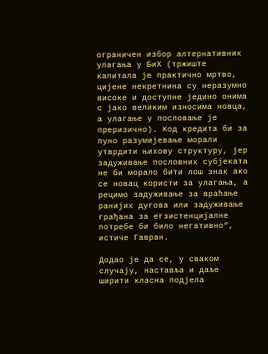ограничен избор алтернативних улагања у БиХ (тржиште капитала је практично мртво, цијене некретнина су неразумно високе и доступне једино онима с јако великим износима новца, а улагање у пословање је преризично). Код кредита би за пуно разумијевање морали утврдити њихову структуру, јер задуживање пословних субјеката не би морало бити лош знак ако се новац користи за улагања, а рецимо задуживање за враћање ранијих дугова или задуживање грађана за егзистенцијалне потребе би било негативно“, истиче Гавран.

Додао је да се, у сваком случају, наставља и даље ширити класна подјела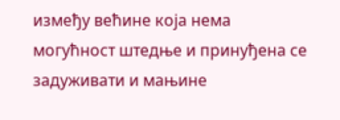између већине која нема могућност штедње и принуђена се задуживати и мањине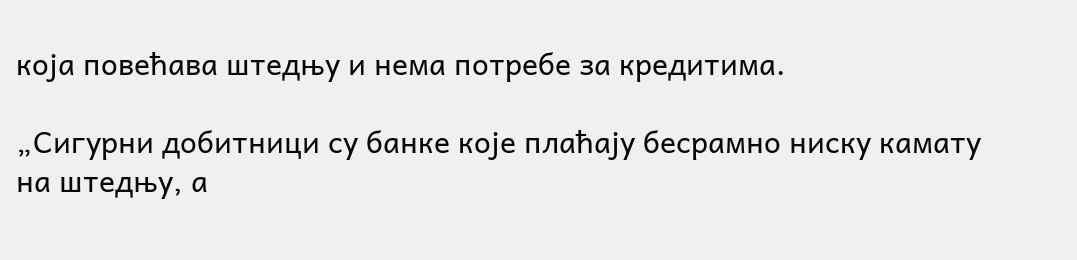која повећава штедњу и нема потребе за кредитима.

„Сигурни добитници су банке које плаћају бесрамно ниску камату на штедњу, а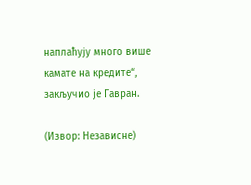наплаћују много више камате на кредите“, закључио је Гавран.

(Извор: Независне)